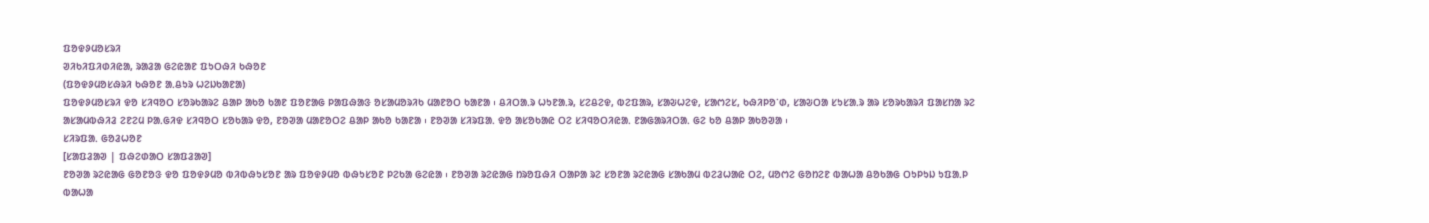ᱯᱚᱫᱽᱢᱚᱥᱨᱤ
ᱣᱤᱠᱤᱯᱤᱰᱤᱭᱟ, ᱨᱟᱲᱟ ᱜᱮᱭᱟᱱ ᱯᱩᱛᱷᱤ ᱠᱷᱚᱱ
(ᱯᱚᱫᱽᱢᱚᱥᱷᱨᱤ ᱠᱷᱚᱱ ᱟᱹᱪᱩᱨ ᱦᱮᱡᱠᱟᱱᱟ)
ᱯᱚᱫᱽᱢᱚᱥᱨᱤ ᱫᱚ ᱥᱤᱧᱚᱛ ᱥᱚᱨᱠᱟᱨᱮ ᱪᱟᱞ ᱟᱠᱚ ᱠᱟᱱ ᱯᱚᱱᱟᱜ ᱞᱟᱯᱷᱟᱝ ᱚᱥᱟᱢᱚᱨᱤᱠ ᱢᱟᱱᱚᱛ ᱠᱟᱱᱟ ᱾ ᱪᱤᱛᱟᱹᱨ ᱦᱩᱱᱟᱹᱨ, ᱥᱮᱪᱮᱫ, ᱵᱮᱯᱟᱨ, ᱥᱟᱶᱦᱮᱫ, ᱥᱟᱬᱮᱥ, ᱠᱷᱤᱞᱚᱸᱰ, ᱥᱟᱶᱛᱟ ᱥᱩᱥᱟᱹᱨ ᱟᱨ ᱥᱚᱨᱠᱟᱨᱤ ᱯᱟᱥᱴᱟ ᱨᱮ ᱟᱥᱟᱢᱵᱷᱤᱲ ᱮᱱᱮᱢ ᱞᱟᱹᱜᱤᱫ ᱥᱤᱧᱚᱛ ᱥᱚᱠᱟᱨ ᱫᱚ, ᱱᱚᱣᱟ ᱢᱟᱱᱚᱛᱮ ᱪᱟᱞ ᱟᱠᱚ ᱠᱟᱱᱟ ᱾ ᱱᱚᱣᱟ ᱥᱤᱨᱯᱟᱹ ᱫᱚ ᱟᱥᱚᱠᱟᱭ ᱛᱮ ᱥᱤᱧᱚᱛᱤᱭᱟᱹ ᱱᱟᱜᱟᱨᱤᱛᱟᱹ ᱜᱮ ᱠᱚ ᱪᱟᱞ ᱟᱠᱚᱣᱟ ᱾
ᱥᱤᱨᱯᱟᱹ ᱜᱚᱲᱦᱚᱱ
[ᱥᱟᱯᱲᱟᱣ | ᱯᱷᱮᱰᱟᱛ ᱥᱟᱯᱲᱟᱣ]
ᱱᱚᱣᱟ ᱨᱮᱭᱟᱜ ᱜᱚᱱᱚᱝ ᱫᱚ ᱯᱚᱫᱽᱢᱚ ᱵᱤᱵᱷᱩᱥᱚᱱ ᱟᱨ ᱯᱚᱫᱽᱢᱚ ᱵᱷᱩᱥᱚᱱ ᱞᱮᱠᱟ ᱜᱮᱭᱟ ᱾ ᱱᱚᱣᱟ ᱨᱮᱭᱟᱜ ᱴᱨᱚᱯᱷᱤ ᱛᱟᱞᱟ ᱨᱮ ᱥᱚᱱᱟ ᱨᱮᱭᱟᱜ ᱥᱟᱠᱟᱢ ᱵᱮᱲᱦᱟᱭ ᱛᱮ, ᱢᱚᱬᱮ ᱜᱚᱴᱮᱱ ᱵᱟᱦᱟ ᱪᱚᱠᱟᱜ ᱛᱩᱞᱩᱡ ᱩᱯᱟᱹᱞ ᱵᱟᱦᱟ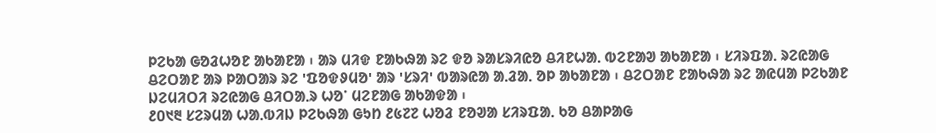ᱞᱮᱠᱟ ᱜᱚᱲᱦᱚᱱ ᱟᱠᱟᱱᱟ ᱾ ᱟᱨ ᱢᱤᱫ ᱱᱟᱠᱷᱟ ᱨᱮ ᱫᱚ ᱨᱟᱥᱨᱤᱭᱚ ᱪᱤᱱᱦᱟᱹ ᱵᱮᱱᱟᱣ ᱟᱠᱟᱱᱟ ᱾ ᱥᱤᱨᱯᱟᱹ ᱨᱮᱭᱟᱜ ᱪᱮᱛᱟᱱ ᱟᱨ ᱞᱟᱛᱟᱨ ᱨᱮ 'ᱯᱚᱫᱽᱢᱚ' ᱟᱨ 'ᱥᱨᱤ' ᱵᱟᱨᱭᱟ ᱟᱹᱲᱟᱹ ᱚᱞ ᱟᱠᱟᱱᱟ ᱾ ᱪᱮᱛᱟᱱ ᱱᱟᱠᱷᱟ ᱨᱮ ᱟᱭᱢᱟ ᱞᱮᱠᱟᱱ ᱡᱮᱢᱤᱛᱤ ᱨᱮᱭᱟᱜ ᱪᱤᱛᱟᱹᱨ ᱦᱚᱸ ᱢᱮᱱᱟᱜ ᱟᱠᱟᱫᱟ ᱾
᱒᱐᱑᱓ ᱥᱮᱨᱢᱟ ᱦᱟᱹᱵᱤᱡ ᱞᱮᱠᱷᱟ ᱜᱩᱴ ᱒᱕᱗᱗ ᱦᱚᱲ ᱱᱚᱣᱟ ᱥᱤᱨᱯᱟᱹ ᱠᱚ ᱪᱟᱞᱟᱜ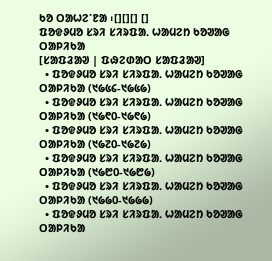ᱠᱚ ᱛᱟᱦᱮᱸᱱᱟ ᱾[][][] []
ᱯᱚᱫᱽᱢᱚ ᱥᱨᱤ ᱥᱤᱨᱯᱟᱹ ᱦᱟᱢᱮᱴ ᱠᱚᱣᱟᱜ ᱛᱟᱞᱤᱠᱟ
[ᱥᱟᱯᱲᱟᱣ | ᱯᱷᱮᱰᱟᱛ ᱥᱟᱯᱲᱟᱣ]
  • ᱯᱚᱫᱽᱢᱚ ᱥᱨᱤ ᱥᱤᱨᱯᱟᱹ ᱦᱟᱢᱮᱴ ᱠᱚᱣᱟᱜ ᱛᱟᱞᱤᱠᱟ (᱑᱙᱕᱔-᱑᱙᱕᱙)
  • ᱯᱚᱫᱽᱢᱚ ᱥᱨᱤ ᱥᱤᱨᱯᱟᱹ ᱦᱟᱢᱮᱴ ᱠᱚᱣᱟᱜ ᱛᱟᱞᱤᱠᱟ (᱑᱙᱖᱐-᱑᱙᱖᱙)
  • ᱯᱚᱫᱽᱢᱚ ᱥᱨᱤ ᱥᱤᱨᱯᱟᱹ ᱦᱟᱢᱮᱴ ᱠᱚᱣᱟᱜ ᱛᱟᱞᱤᱠᱟ (᱑᱙᱗᱐-᱑᱙᱗᱙)
  • ᱯᱚᱫᱽᱢᱚ ᱥᱨᱤ ᱥᱤᱨᱯᱟᱹ ᱦᱟᱢᱮᱴ ᱠᱚᱣᱟᱜ ᱛᱟᱞᱤᱠᱟ (᱑᱙᱘᱐-᱑᱙᱘᱙)
  • ᱯᱚᱫᱽᱢᱚ ᱥᱨᱤ ᱥᱤᱨᱯᱟᱹ ᱦᱟᱢᱮᱴ ᱠᱚᱣᱟᱜ ᱛᱟᱞᱤᱠᱟ (᱑᱙᱙᱐-᱑᱙᱙᱙)
  • ᱯᱚᱫᱽᱢᱚ ᱥᱨᱤ ᱥᱤᱨᱯᱟᱹ ᱦᱟᱢᱮᱴ ᱠᱚᱣᱟᱜ ᱛᱟᱞᱤᱠᱟ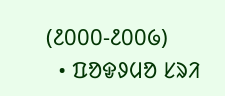(᱒᱐᱐᱐-᱒᱐᱐᱙)
  • ᱯᱚᱫᱽᱢᱚ ᱥᱨᱤ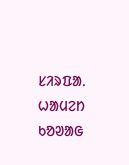ᱥᱤᱨᱯᱟᱹ ᱦᱟᱢᱮᱴ ᱠᱚᱣᱟᱜ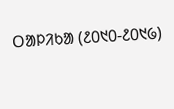ᱛᱟᱞᱤᱠᱟ (᱒᱐᱑᱐-᱒᱐᱑᱙)